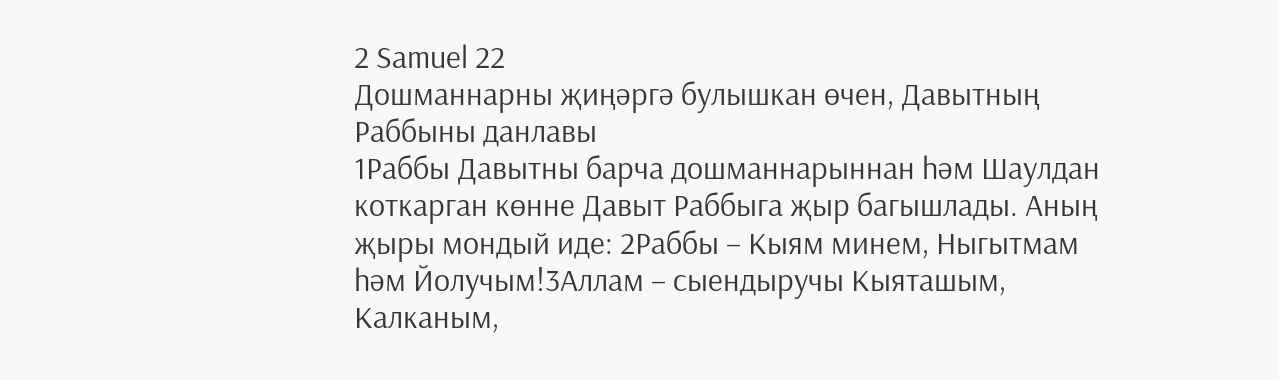2 Samuel 22
Дошманнарны җиңәргә булышкан өчен, Давытның Раббыны данлавы
1Раббы Давытны барча дошманнарыннан һәм Шаулдан коткарган көнне Давыт Раббыга җыр багышлады. Аның җыры мондый иде: 2Раббы – Кыям минем, Ныгытмам һәм Йолучым!3Аллам – сыендыручы Кыяташым,
Калканым,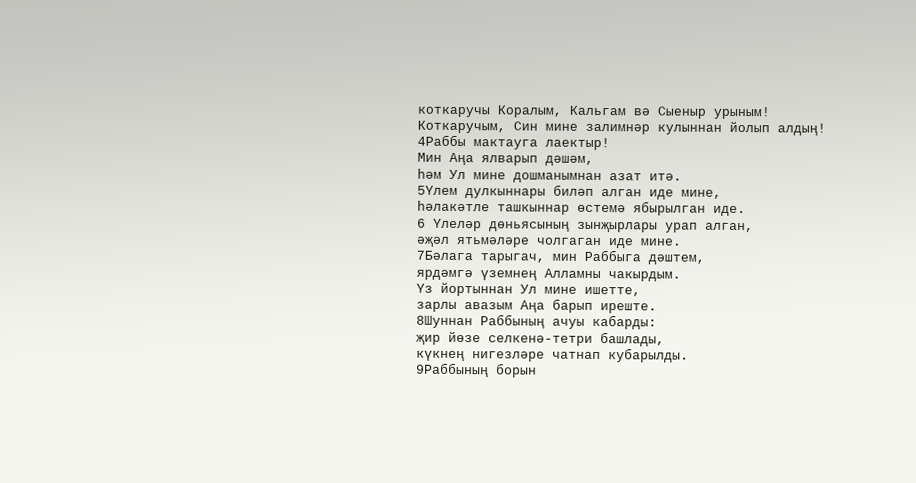коткаручы Коралым, Кальгам вә Сыеныр урыным!
Коткаручым, Син мине залимнәр кулыннан йолып алдың!
4Раббы мактауга лаектыр!
Мин Аңа ялварып дәшәм,
һәм Ул мине дошманымнан азат итә.
5Үлем дулкыннары биләп алган иде мине,
һәлакәтле ташкыннар өстемә ябырылган иде.
6 Үлеләр дөньясының зынҗырлары урап алган,
әҗәл ятьмәләре чолгаган иде мине.
7Бәлага тарыгач, мин Раббыга дәштем,
ярдәмгә үземнең Алламны чакырдым.
Үз йортыннан Ул мине ишетте,
зарлы авазым Аңа барып иреште.
8Шуннан Раббының ачуы кабарды:
җир йөзе селкенә-тетри башлады,
күкнең нигезләре чатнап кубарылды.
9Раббының борын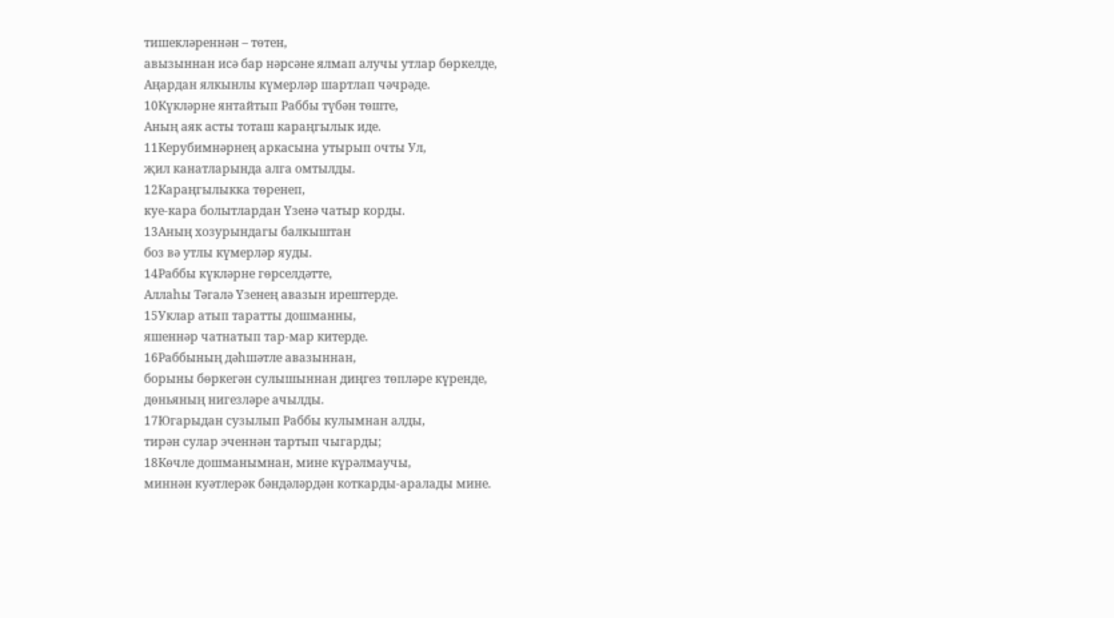тишекләреннән – төтен,
авызыннан исә бар нәрсәне ялмап алучы утлар бөркелде,
Аңардан ялкынлы күмерләр шартлап чәчрәде.
10Күкләрне янтайтып Раббы түбән төште,
Аның аяк асты тоташ караңгылык иде.
11Керубимнәрнең аркасына утырып очты Ул,
җил канатларында алга омтылды.
12Караңгылыкка төренеп,
куе-кара болытлардан Үзенә чатыр корды.
13Аның хозурындагы балкыштан
боз вә утлы күмерләр яуды.
14Раббы күкләрне гөрселдәтте,
Аллаһы Тәгалә Үзенең авазын ирештерде.
15Уклар атып таратты дошманны,
яшеннәр чатнатып тар-мар китерде.
16Раббының дәһшәтле авазыннан,
борыны бөркегән сулышыннан диңгез төпләре күренде,
дөньяның нигезләре ачылды.
17Югарыдан сузылып Раббы кулымнан алды,
тирән сулар эченнән тартып чыгарды;
18Көчле дошманымнан, мине күрәлмаучы,
миннән куәтлерәк бәндәләрдән коткарды-аралады мине.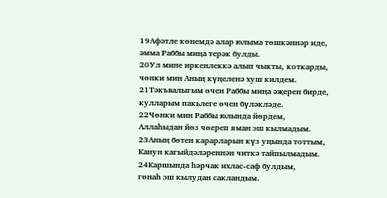19Афәтле көнемдә алар юлыма төшкәннәр иде,
әмма Раббы миңа терәк булды.
20Ул мине иркенлеккә алып чыкты, коткарды,
чөнки мин Аның күңеленә хуш килдем.
21Тәкъвалыгым өчен Раббы миңа әҗерен бирде,
кулларым пакьлеге өчен бүләкләде.
22Чөнки мин Раббы юлында йөрдем,
Аллаһыдан йөз чөереп яман эш кылмадым.
23Аның бөтен карарларын күз уңында тоттым,
Канун кагыйдәләреннән читкә тайпылмадым.
24Каршында һәрчак ихлас-саф булдым,
гөнаһ эш кылудан сакландым.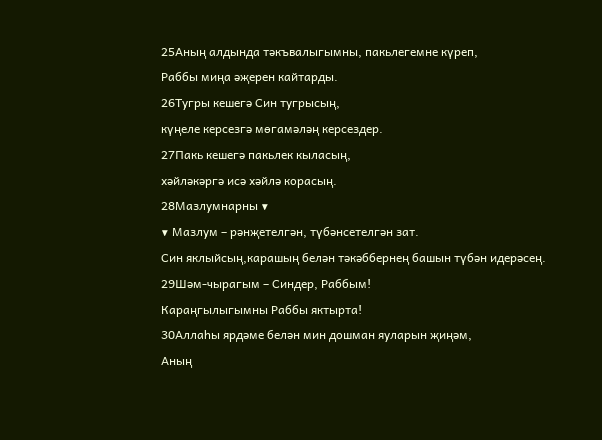25Аның алдында тәкъвалыгымны, пакьлегемне күреп,
Раббы миңа әҗерен кайтарды.
26Тугры кешегә Син тугрысың,
күңеле керсезгә мөгамәләң керсездер.
27Пакь кешегә пакьлек кыласың,
хәйләкәргә исә хәйлә корасың.
28Мазлумнарны ▼
▼ Мазлум – рәнҗетелгән, түбәнсетелгән зат.
Син яклыйсың,карашың белән тәкәббернең башын түбән идерәсең.
29Шәм-чырагым – Синдер, Раббым!
Караңгылыгымны Раббы яктырта!
30Аллаһы ярдәме белән мин дошман яуларын җиңәм,
Аның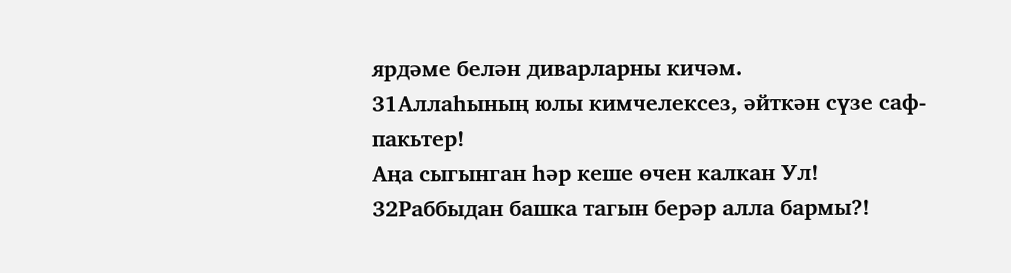ярдәме белән диварларны кичәм.
31Аллаһының юлы кимчелексез, әйткән сүзе саф-пакьтер!
Аңа сыгынган һәр кеше өчен калкан Ул!
32Раббыдан башка тагын берәр алла бармы?!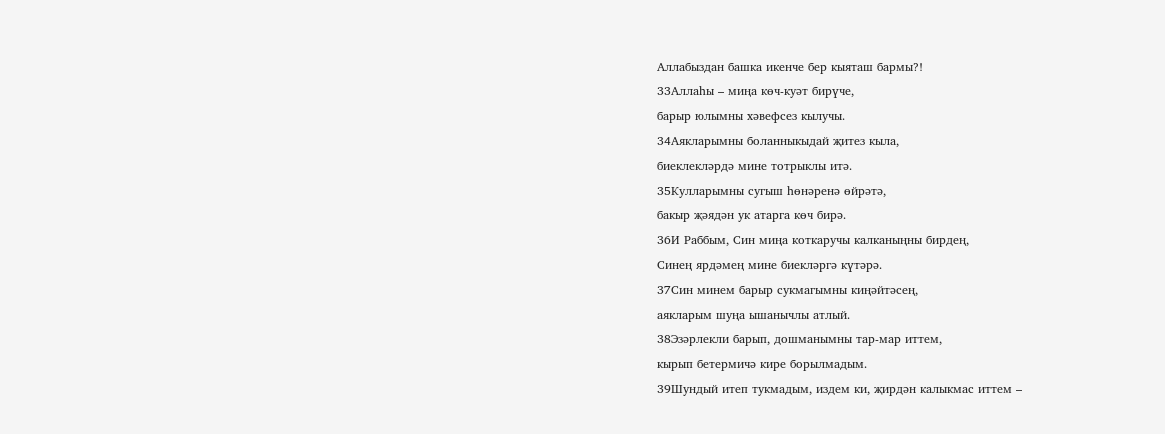Аллабыздан башка икенче бер кыяташ бармы?!
33Аллаһы – миңа көч-куәт бирүче,
барыр юлымны хәвефсез кылучы.
34Аякларымны боланныкыдай җитез кыла,
биеклекләрдә мине тотрыклы итә.
35Кулларымны сугыш һөнәренә өйрәтә,
бакыр җәядән ук атарга көч бирә.
36И Раббым, Син миңа коткаручы калканыңны бирдең,
Синең ярдәмең мине биекләргә күтәрә.
37Син минем барыр сукмагымны киңәйтәсең,
аякларым шуңа ышанычлы атлый.
38Эзәрлекли барып, дошманымны тар-мар иттем,
кырып бетермичә кире борылмадым.
39Шундый итеп тукмадым, издем ки, җирдән калыкмас иттем –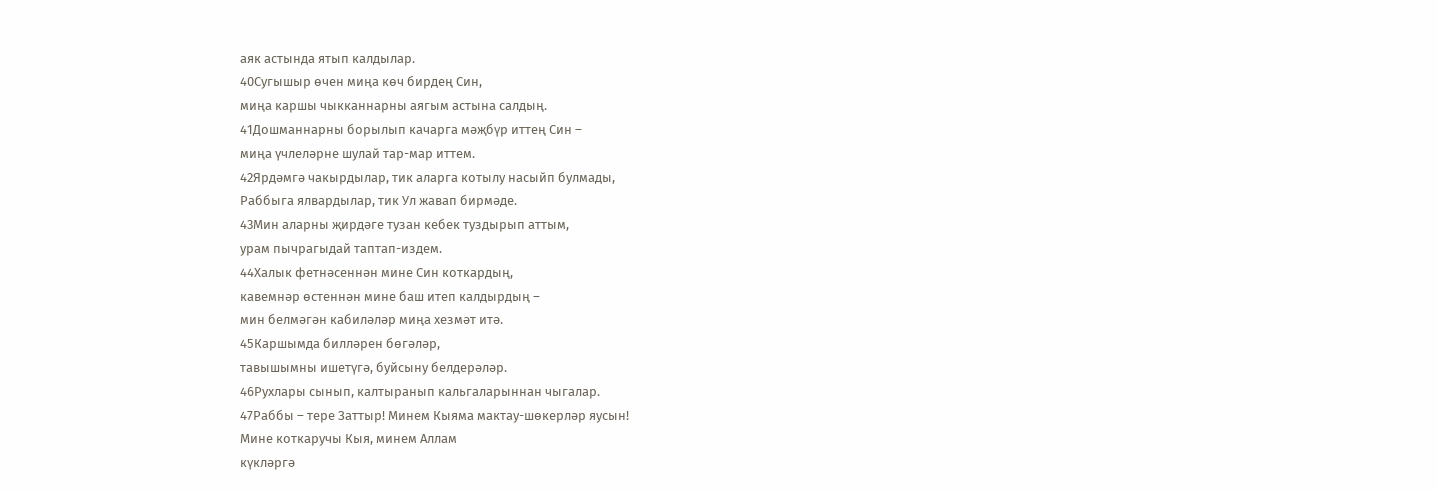аяк астында ятып калдылар.
40Сугышыр өчен миңа көч бирдең Син,
миңа каршы чыкканнарны аягым астына салдың.
41Дошманнарны борылып качарга мәҗбүр иттең Син –
миңа үчлеләрне шулай тар-мар иттем.
42Ярдәмгә чакырдылар, тик аларга котылу насыйп булмады,
Раббыга ялвардылар, тик Ул жавап бирмәде.
43Мин аларны җирдәге тузан кебек туздырып аттым,
урам пычрагыдай таптап-издем.
44Халык фетнәсеннән мине Син коткардың,
кавемнәр өстеннән мине баш итеп калдырдың –
мин белмәгән кабиләләр миңа хезмәт итә.
45Каршымда билләрен бөгәләр,
тавышымны ишетүгә, буйсыну белдерәләр.
46Рухлары сынып, калтыранып кальгаларыннан чыгалар.
47Раббы – тере Заттыр! Минем Кыяма мактау-шөкерләр яусын!
Мине коткаручы Кыя, минем Аллам
күкләргә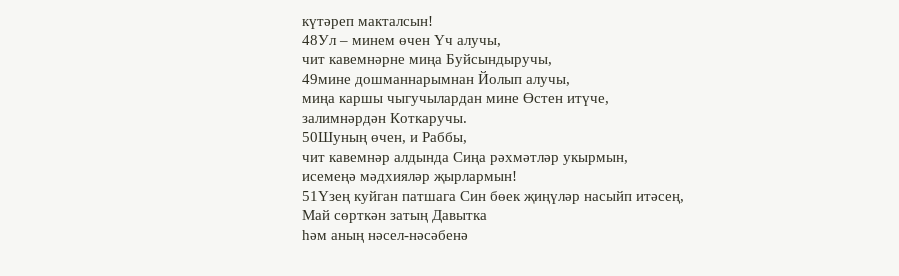күтәреп макталсын!
48Ул – минем өчен Үч алучы,
чит кавемнәрне миңа Буйсындыручы,
49мине дошманнарымнан Йолып алучы,
миңа каршы чыгучылардан мине Өстен итүче,
залимнәрдән Коткаручы.
50Шуның өчен, и Раббы,
чит кавемнәр алдында Сиңа рәхмәтләр укырмын,
исемеңә мәдхияләр җырлармын!
51Үзең куйган патшага Син бөек җиңүләр насыйп итәсең,
Май сөрткән затың Давытка
һәм аның нәсел-нәсәбенә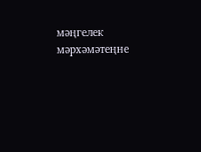мәңгелек
мәрхәмәтеңне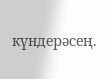күндерәсең.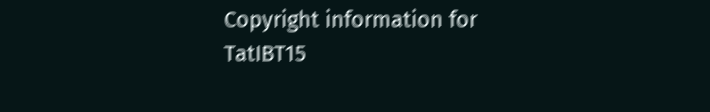Copyright information for
TatIBT15